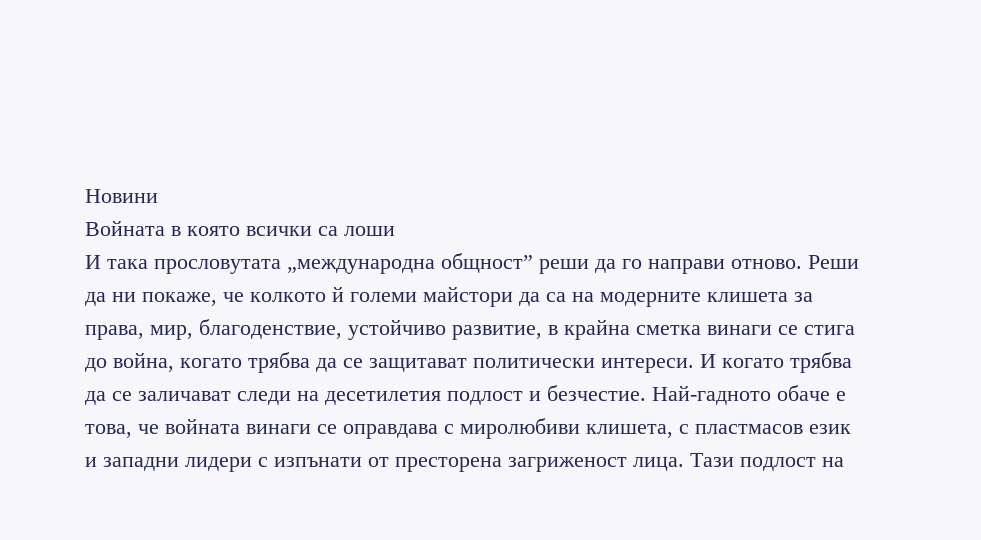Новини
Войната в която всички са лоши
И така прословутата „международна общност” реши да го направи отново. Реши да ни покаже, че колкото й големи майстори да са на модерните клишета за права, мир, благоденствие, устойчиво развитие, в крайна сметка винаги се стига до война, когато трябва да се защитават политически интереси. И когато трябва да се заличават следи на десетилетия подлост и безчестие. Най-гадното обаче е това, че войната винаги се оправдава с миролюбиви клишета, с пластмасов език и западни лидери с изпънати от престорена загриженост лица. Тази подлост на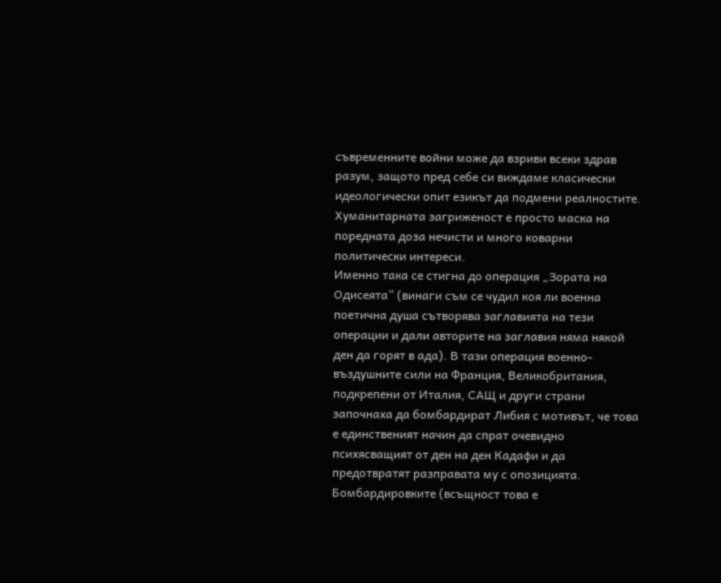съвременните войни може да взриви всеки здрав разум, защото пред себе си виждаме класически идеологически опит езикът да подмени реалностите. Хуманитарната загриженост е просто маска на поредната доза нечисти и много коварни политически интереси.
Именно така се стигна до операция „Зората на Одисеята” (винаги съм се чудил коя ли военна поетична душа сътворява заглавията на тези операции и дали авторите на заглавия няма някой ден да горят в ада). В тази операция военно-въздушните сили на Франция, Великобритания, подкрепени от Италия, САЩ и други страни започнаха да бомбардират Либия с мотивът, че това е единственият начин да спрат очевидно психясващият от ден на ден Кадафи и да предотвратят разправата му с опозицията.
Бомбардировките (всъщност това е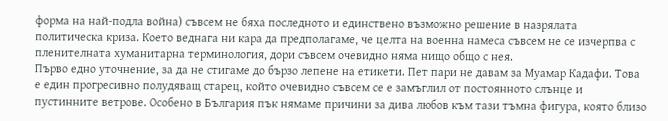форма на най-подла война) съвсем не бяха последното и единствено възможно решение в назрялата политическа криза. Което веднага ни кара да предполагаме, че целта на военна намеса съвсем не се изчерпва с пленителната хуманитарна терминология, дори съвсем очевидно няма нищо общо с нея.
Първо едно уточнение, за да не стигаме до бързо лепене на етикети. Пет пари не давам за Муамар Кадафи. Това е един прогресивно полудяващ старец, който очевидно съвсем се е замъглил от постоянното слънце и пустинните ветрове. Особено в България пък нямаме причини за дива любов към тази тъмна фигура, която близо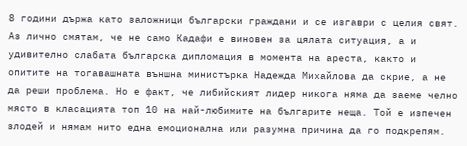8 години държа като заложници български граждани и се изгаври с целия свят. Аз лично смятам, че не само Кадафи е виновен за цялата ситуация, а и удивително слабата българска дипломация в момента на ареста, както и опитите на тогавашната външна министърка Надежда Михайлова да скрие, а не да реши проблема. Но е факт, че либийският лидер никога няма да заеме челно място в класацията топ 10 на най-любимите на българите неща. Той е изпечен злодей и нямам нито една емоционална или разумна причина да го подкрепям.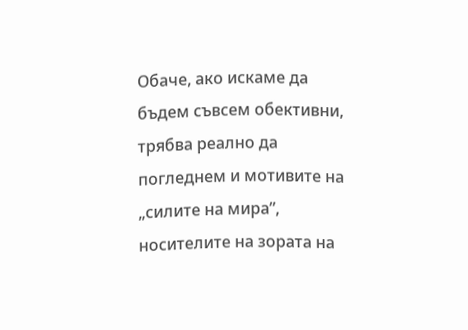Обаче, ако искаме да бъдем съвсем обективни, трябва реално да погледнем и мотивите на „силите на мира”, носителите на зората на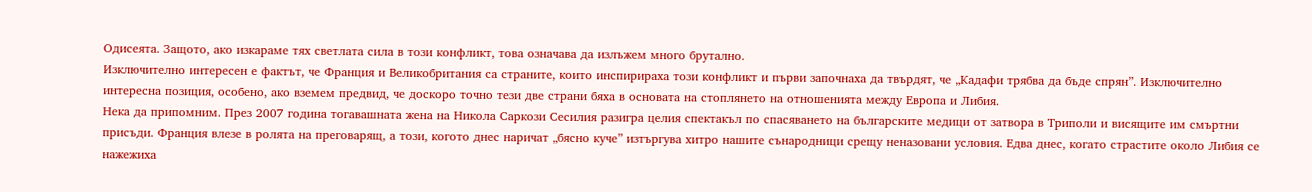Одисеята. Защото, ако изкараме тях светлата сила в този конфликт, това означава да излъжем много брутално.
Изключително интересен е фактът, че Франция и Великобритания са страните, които инспирираха този конфликт и първи започнаха да твърдят, че „Кадафи трябва да бъде спрян”. Изключително интересна позиция, особено, ако вземем предвид, че доскоро точно тези две страни бяха в основата на стоплянето на отношенията между Европа и Либия.
Нека да припомним. През 2007 година тогавашната жена на Никола Саркози Сесилия разигра целия спектакъл по спасяването на българските медици от затвора в Триполи и висящите им смъртни присъди. Франция влезе в ролята на преговарящ, а този, когото днес наричат „бясно куче” изтъргува хитро нашите сънародници срещу неназовани условия. Едва днес, когато страстите около Либия се нажежиха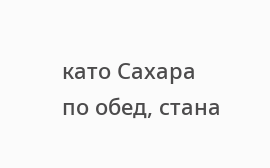като Сахара по обед, стана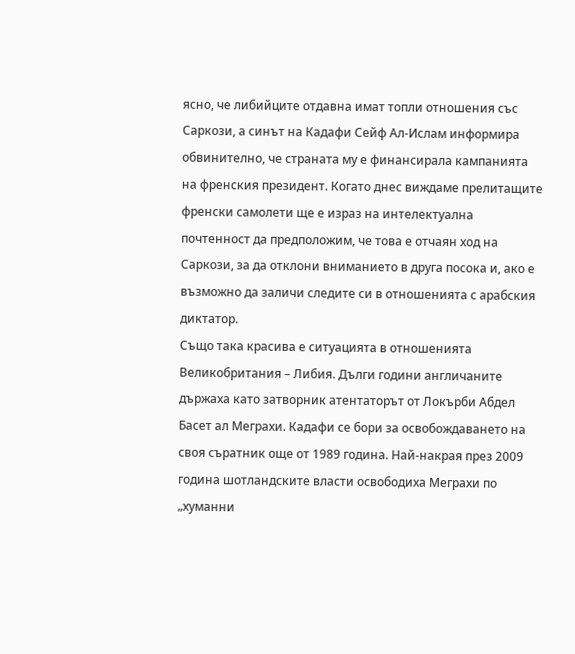ясно, че либийците отдавна имат топли отношения със Саркози, а синът на Кадафи Сейф Ал-Ислам информира обвинително, че страната му е финансирала кампанията на френския президент. Когато днес виждаме прелитащите френски самолети ще е израз на интелектуална почтенност да предположим, че това е отчаян ход на Саркози, за да отклони вниманието в друга посока и, ако е възможно да заличи следите си в отношенията с арабския диктатор.
Също така красива е ситуацията в отношенията Великобритания – Либия. Дълги години англичаните държаха като затворник атентаторът от Локърби Абдел Басет ал Меграхи. Кадафи се бори за освобождаването на своя съратник още от 1989 година. Най-накрая през 2009 година шотландските власти освободиха Меграхи по „хуманни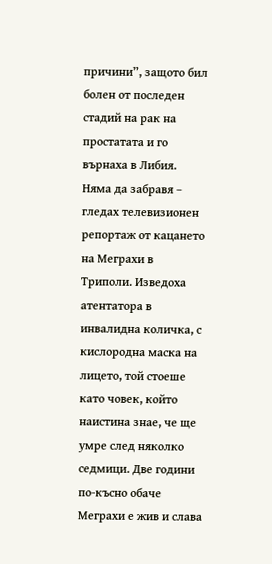причини”, защото бил болен от последен стадий на рак на простатата и го върнаха в Либия. Няма да забравя – гледах телевизионен репортаж от кацането на Меграхи в Триполи. Изведоха атентатора в инвалидна количка, с кислородна маска на лицето, той стоеше като човек, който наистина знае, че ще умре след няколко седмици. Две години по-късно обаче Меграхи е жив и слава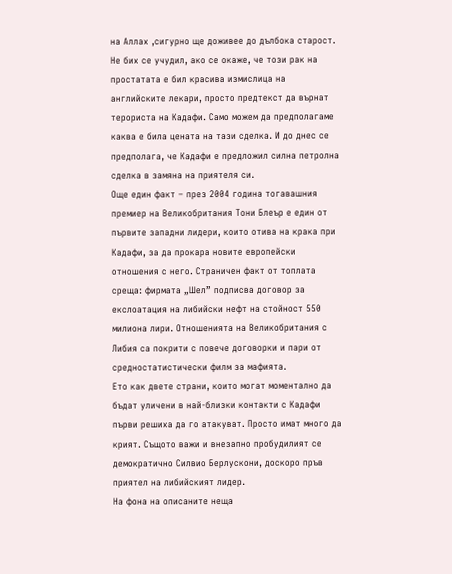на Аллах ,сигурно ще доживее до дълбока старост. Не бих се учудил, ако се окаже, че този рак на простатата е бил красива измислица на английските лекари, просто предтекст да върнат терориста на Кадафи. Само можем да предполагаме каква е била цената на тази сделка. И до днес се предполага, че Кадафи е предложил силна петролна сделка в замяна на приятеля си.
Още един факт – през 2004 година тогавашния премиер на Великобритания Тони Блеър е един от първите западни лидери, които отива на крака при Кадафи, за да прокара новите европейски отношения с него. Страничен факт от топлата среща: фирмата „Шел” подписва договор за екслоатация на либийски нефт на стойност 550 милиона лири. Отношенията на Великобритания с Либия са покрити с повече договорки и пари от средностатистически филм за мафията.
Ето как двете страни, които могат моментално да бъдат уличени в най-близки контакти с Кадафи първи решиха да го атакуват. Просто имат много да крият. Същото важи и внезапно пробудилият се демократично Силвио Берлускони, доскоро пръв приятел на либийският лидер.
На фона на описаните неща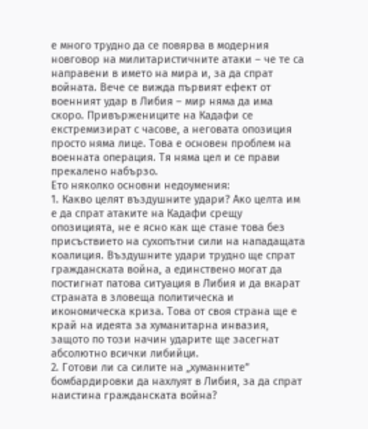е много трудно да се повярва в модерния новговор на милитаристичните атаки – че те са направени в името на мира и, за да спрат войната. Вече се вижда първият ефект от военният удар в Либия – мир няма да има скоро. Привържениците на Кадафи се екстремизират с часове, а неговата опозиция просто няма лице. Това е основен проблем на военната операция. Тя няма цел и се прави прекалено набързо.
Ето няколко основни недоумения:
1. Какво целят въздушните удари? Ако целта им е да спрат атаките на Кадафи срещу опозицията, не е ясно как ще стане това без присъствието на сухопътни сили на нападащата коалиция. Въздушните удари трудно ще спрат гражданската война, а единствено могат да постигнат патова ситуация в Либия и да вкарат страната в зловеща политическа и икономическа криза. Това от своя страна ще е край на идеята за хуманитарна инвазия, защото по този начин ударите ще засегнат абсолютно всички либийци.
2. Готови ли са силите на „хуманните” бомбардировки да нахлуят в Либия, за да спрат наистина гражданската война?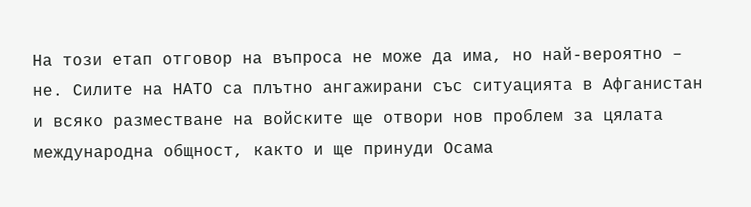На този етап отговор на въпроса не може да има, но най-вероятно – не. Силите на НАТО са плътно ангажирани със ситуацията в Афганистан и всяко разместване на войските ще отвори нов проблем за цялата международна общност, както и ще принуди Осама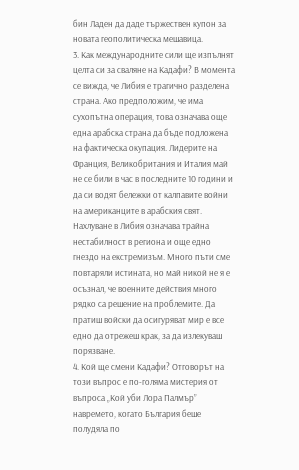бин Ладен да даде тържествен купон за новата геополитическа мешавица.
3. Как международните сили ще изпълнят целта си за сваляне на Кадафи? В момента се вижда, че Либия е трагично разделена страна. Ако предположим, че има сухопътна операция, това означава още една арабска страна да бъде подложена на фактическа окупация. Лидерите на Франция, Великобритания и Италия май не се били в час в последните 10 години и да си водят бележки от калпавите войни на американците в арабския свят. Нахлуване в Либия означава трайна нестабилност в региона и още едно гнездо на екстремизъм. Много пъти сме повтаряли истината, но май никой не я е осъзнал, че военните действия много рядко са решение на проблемите. Да пратиш войски да осигуряват мир е все едно да отрежеш крак, за да излекуваш порязване.
4. Кой ще смени Кадафи? Отговорът на този въпрос е по-голяма мистерия от въпроса „Кой уби Лора Палмър” навремето, когато България беше полудяла по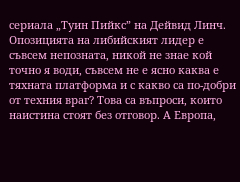сериала „Туин Пийкс” на Дейвид Линч. Опозицията на либийският лидер е съвсем непозната, никой не знае кой точно я води, съвсем не е ясно каква е тяхната платформа и с какво са по-добри от техния враг? Това са въпроси, които наистина стоят без отговор. А Европа,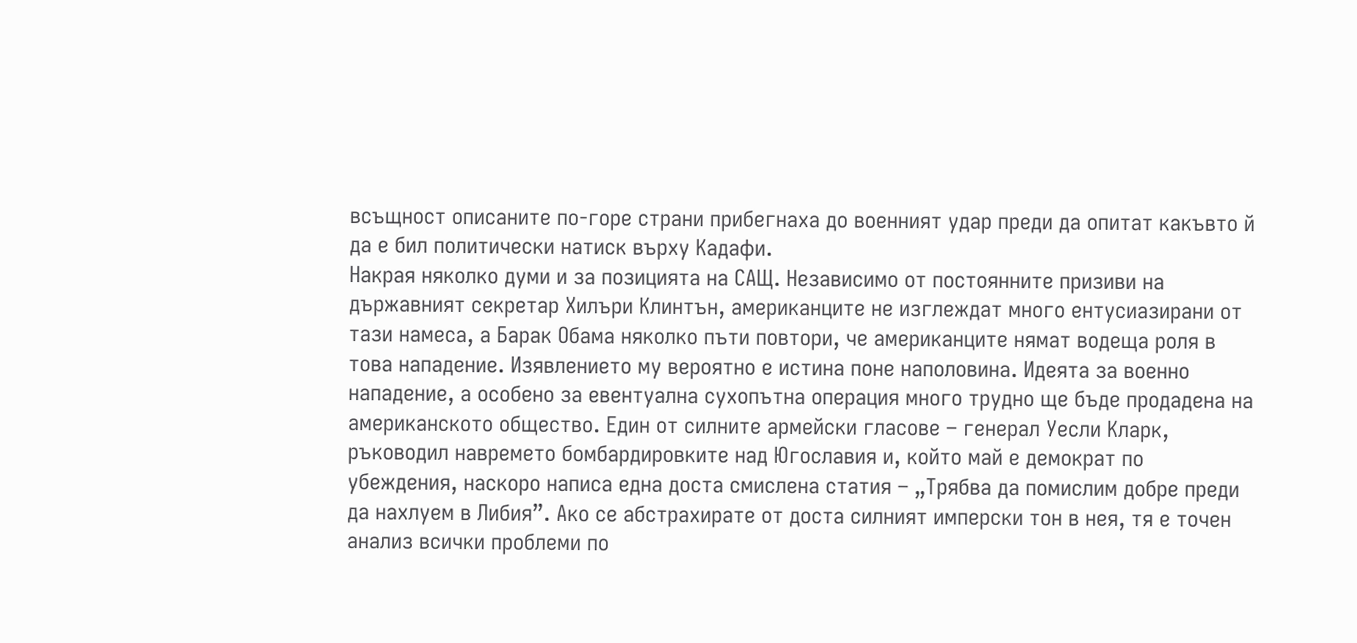всъщност описаните по-горе страни прибегнаха до военният удар преди да опитат какъвто й да е бил политически натиск върху Кадафи.
Накрая няколко думи и за позицията на САЩ. Независимо от постоянните призиви на държавният секретар Хилъри Клинтън, американците не изглеждат много ентусиазирани от тази намеса, а Барак Обама няколко пъти повтори, че американците нямат водеща роля в това нападение. Изявлението му вероятно е истина поне наполовина. Идеята за военно нападение, а особено за евентуална сухопътна операция много трудно ще бъде продадена на американското общество. Един от силните армейски гласове – генерал Уесли Кларк, ръководил навремето бомбардировките над Югославия и, който май е демократ по убеждения, наскоро написа една доста смислена статия – „Трябва да помислим добре преди да нахлуем в Либия”. Ако се абстрахирате от доста силният имперски тон в нея, тя е точен анализ всички проблеми по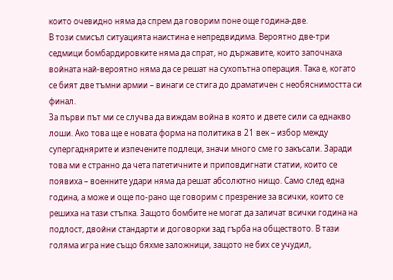които очевидно няма да спрем да говорим поне още година-две.
В този смисъл ситуацията наистина е непредвидима. Вероятно две-три седмици бомбардировките няма да спрат, но държавите, които започнаха войната най-вероятно няма да се решат на сухопътна операция. Така е, когато се бият две тъмни армии – винаги се стига до драматичен с необяснимостта си финал.
За първи път ми се случва да виждам война в която и двете сили са еднакво лоши. Ако това ще е новата форма на политика в 21 век – избор между супергаднярите и изпечените подлеци, значи много сме го закъсали. Заради това ми е странно да чета патетичните и приповдигнати статии, които се появиха – военните удари няма да решат абсолютно нищо. Само след една година, а може и още по-рано ще говорим с презрение за всички, които се решиха на тази стъпка. Защото бомбите не могат да заличат всички година на подлост, двойни стандарти и договорки зад гърба на обществото. В тази голяма игра ние също бяхме заложници, защото не бих се учудил,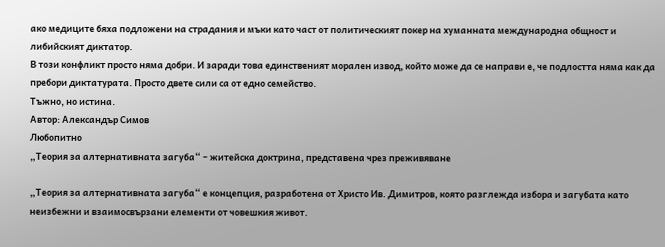ако медиците бяха подложени на страдания и мъки като част от политическият покер на хуманната международна общност и либийският диктатор.
В този конфликт просто няма добри. И заради това единственият морален извод, който може да се направи е, че подлостта няма как да пребори диктатурата. Просто двете сили са от едно семейство.
Тъжно, но истина.
Автор: Александър Симов
Любопитно
„Теория за алтернативната загуба“ – житейска доктрина, представена чрез преживяване

„Теория за алтернативната загуба“ е концепция, разработена от Христо Ив. Димитров, която разглежда избора и загубата като неизбежни и взаимосвързани елементи от човешкия живот.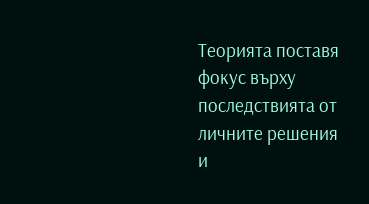Теорията поставя фокус върху последствията от личните решения и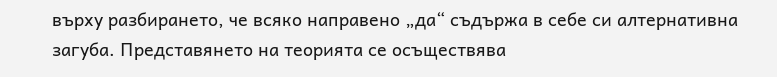върху разбирането, че всяко направено „да“ съдържа в себе си алтернативна загуба. Представянето на теорията се осъществява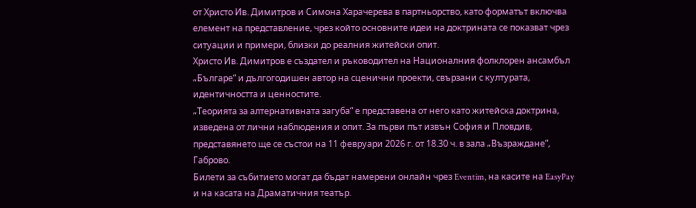от Христо Ив. Димитров и Симона Харачерева в партньорство, като форматът включва елемент на представление, чрез който основните идеи на доктрината се показват чрез ситуации и примери, близки до реалния житейски опит.
Христо Ив. Димитров е създател и ръководител на Националния фолклорен ансамбъл „Българе“ и дългогодишен автор на сценични проекти, свързани с културата, идентичността и ценностите.
„Теорията за алтернативната загуба“ е представена от него като житейска доктрина, изведена от лични наблюдения и опит. За първи път извън София и Пловдив, представянето ще се състои на 11 февруари 2026 г. от 18.30 ч. в зала „Възраждане“, Габрово.
Билети за събитието могат да бъдат намерени онлайн чрез Eventim, на касите на EasyPay и на касата на Драматичния театър.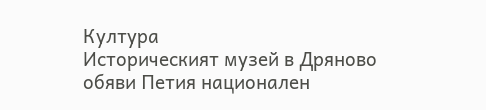Култура
Историческият музей в Дряново обяви Петия национален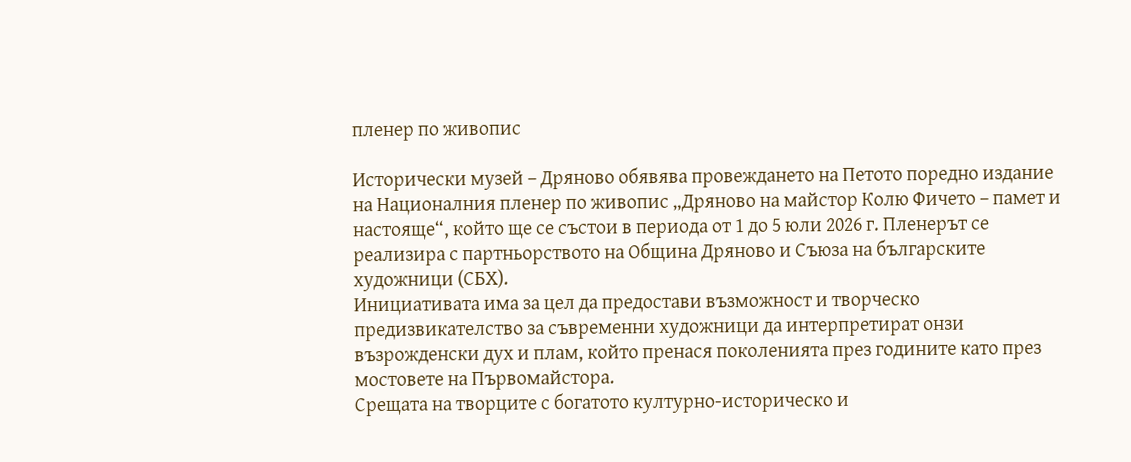пленер по живопис

Исторически музей – Дряново обявява провеждането на Петото поредно издание на Националния пленер по живопис „Дряново на майстор Колю Фичето – памет и настояще“, който ще се състои в периода от 1 до 5 юли 2026 г. Пленерът се реализира с партньорството на Община Дряново и Съюза на българските художници (СБХ).
Инициативата има за цел да предостави възможност и творческо предизвикателство за съвременни художници да интерпретират онзи възрожденски дух и плам, който пренася поколенията през годините като през мостовете на Първомайстора.
Срещата на творците с богатото културно-историческо и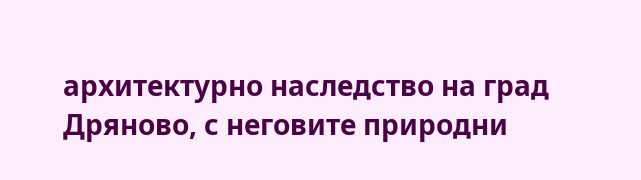архитектурно наследство на град Дряново, с неговите природни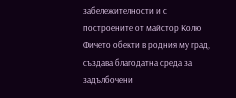забележителности и с построените от майстор Колю Фичето обекти в родния му град, създава благодатна среда за задълбочени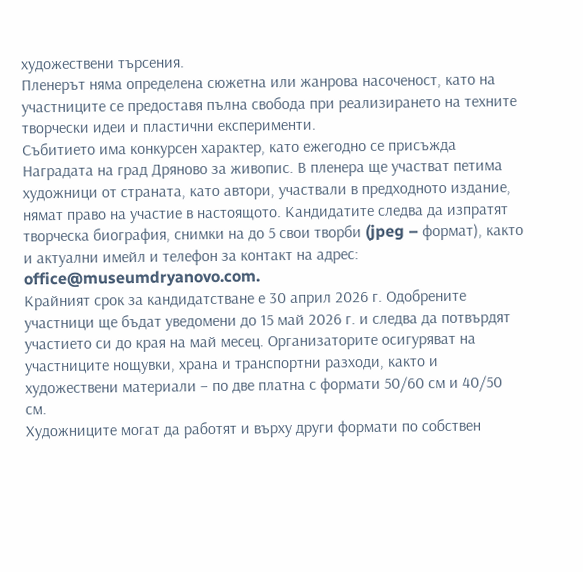художествени търсения.
Пленерът няма определена сюжетна или жанрова насоченост, като на участниците се предоставя пълна свобода при реализирането на техните творчески идеи и пластични експерименти.
Събитието има конкурсен характер, като ежегодно се присъжда Наградата на град Дряново за живопис. В пленера ще участват петима художници от страната, като автори, участвали в предходното издание, нямат право на участие в настоящото. Кандидатите следва да изпратят творческа биография, снимки на до 5 свои творби (jpeg – формат), както и актуални имейл и телефон за контакт на адрес: office@museumdryanovo.com.
Крайният срок за кандидатстване е 30 април 2026 г. Одобрените участници ще бъдат уведомени до 15 май 2026 г. и следва да потвърдят участието си до края на май месец. Организаторите осигуряват на участниците нощувки, храна и транспортни разходи, както и художествени материали – по две платна с формати 50/60 см и 40/50 см.
Художниците могат да работят и върху други формати по собствен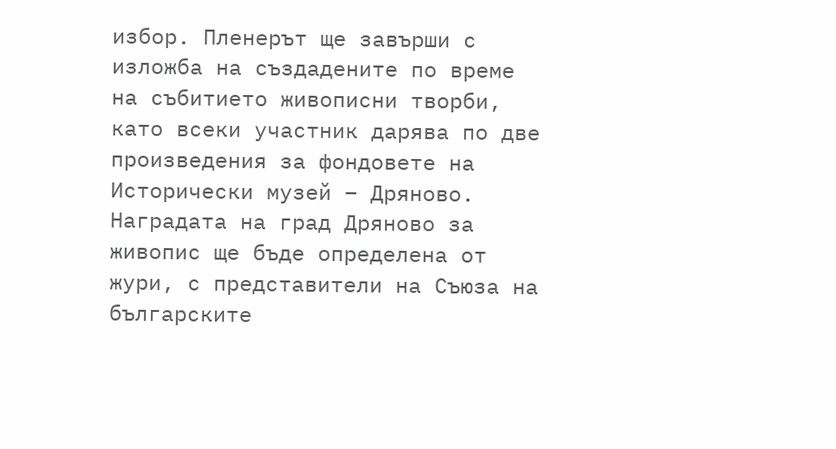избор. Пленерът ще завърши с изложба на създадените по време на събитието живописни творби, като всеки участник дарява по две произведения за фондовете на Исторически музей – Дряново.
Наградата на град Дряново за живопис ще бъде определена от жури, с представители на Съюза на българските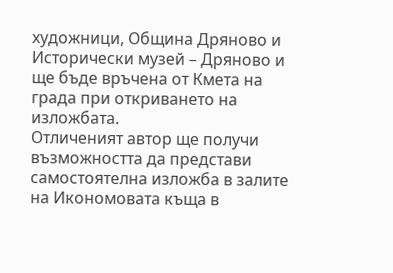художници, Община Дряново и Исторически музей – Дряново и ще бъде връчена от Кмета на града при откриването на изложбата.
Отличеният автор ще получи възможността да представи самостоятелна изложба в залите на Икономовата къща в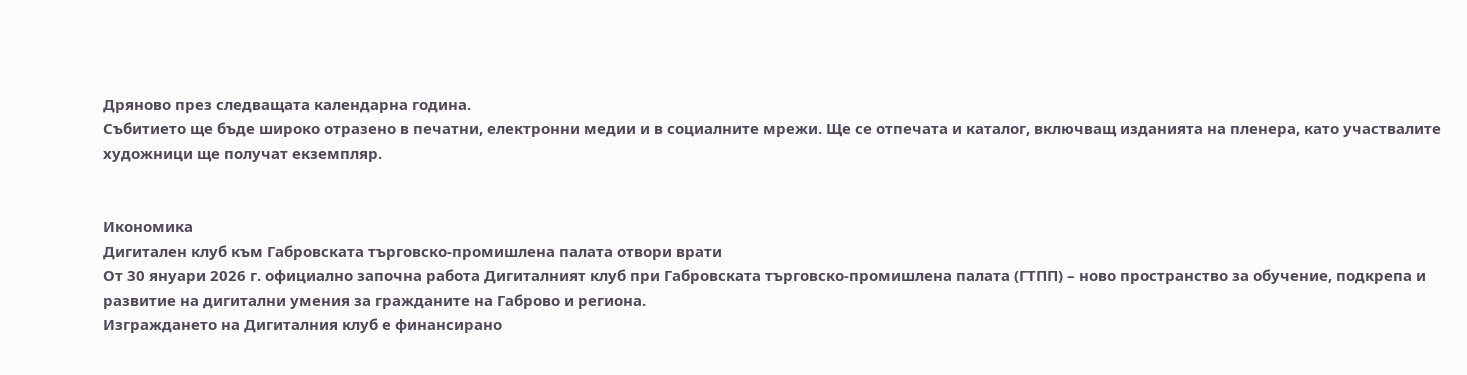Дряново през следващата календарна година.
Събитието ще бъде широко отразено в печатни, електронни медии и в социалните мрежи. Ще се отпечата и каталог, включващ изданията на пленера, като участвалите художници ще получат екземпляр.


Икономика
Дигитален клуб към Габровската търговско-промишлена палата отвори врати
От 30 януари 2026 г. официално започна работа Дигиталният клуб при Габровската търговско-промишлена палата (ГТПП) – ново пространство за обучение, подкрепа и развитие на дигитални умения за гражданите на Габрово и региона.
Изграждането на Дигиталния клуб е финансирано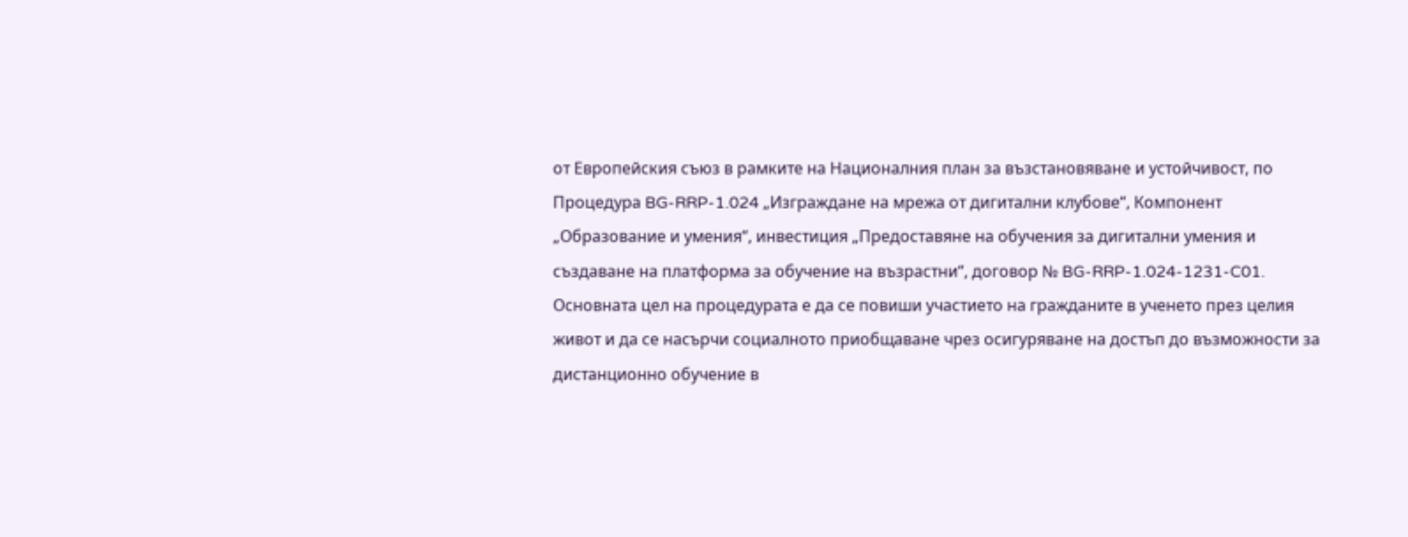от Европейския съюз в рамките на Националния план за възстановяване и устойчивост, по Процедура BG-RRP-1.024 „Изграждане на мрежа от дигитални клубове“, Компонент „Образование и умения“, инвестиция „Предоставяне на обучения за дигитални умения и създаване на платформа за обучение на възрастни“, договор № BG-RRP-1.024-1231-C01.
Основната цел на процедурата е да се повиши участието на гражданите в ученето през целия живот и да се насърчи социалното приобщаване чрез осигуряване на достъп до възможности за дистанционно обучение в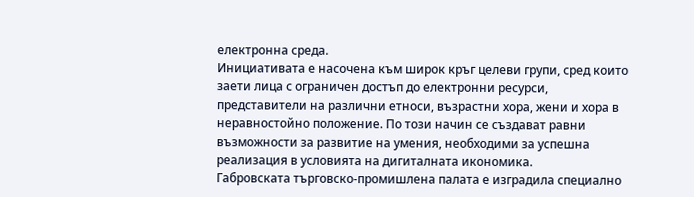електронна среда.
Инициативата е насочена към широк кръг целеви групи, сред които заети лица с ограничен достъп до електронни ресурси, представители на различни етноси, възрастни хора, жени и хора в неравностойно положение. По този начин се създават равни възможности за развитие на умения, необходими за успешна реализация в условията на дигиталната икономика.
Габровската търговско-промишлена палата е изградила специално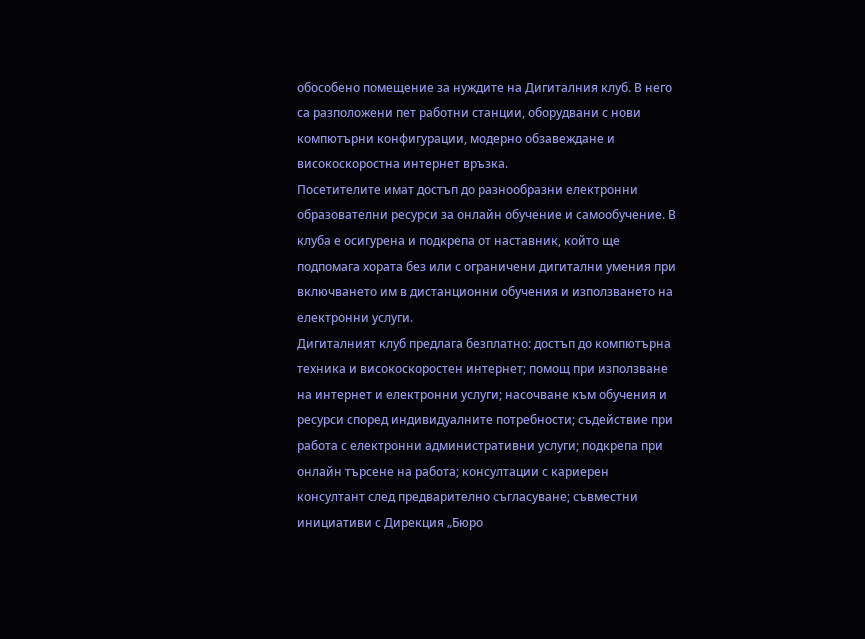обособено помещение за нуждите на Дигиталния клуб. В него са разположени пет работни станции, оборудвани с нови компютърни конфигурации, модерно обзавеждане и високоскоростна интернет връзка.
Посетителите имат достъп до разнообразни електронни образователни ресурси за онлайн обучение и самообучение. В клуба е осигурена и подкрепа от наставник, който ще подпомага хората без или с ограничени дигитални умения при включването им в дистанционни обучения и използването на електронни услуги.
Дигиталният клуб предлага безплатно: достъп до компютърна техника и високоскоростен интернет; помощ при използване на интернет и електронни услуги; насочване към обучения и ресурси според индивидуалните потребности; съдействие при работа с електронни административни услуги; подкрепа при онлайн търсене на работа; консултации с кариерен консултант след предварително съгласуване; съвместни инициативи с Дирекция „Бюро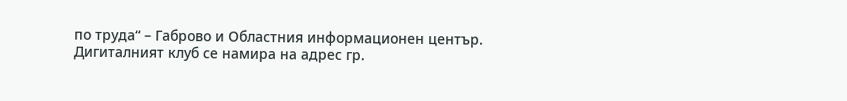по труда“ – Габрово и Областния информационен център.
Дигиталният клуб се намира на адрес гр.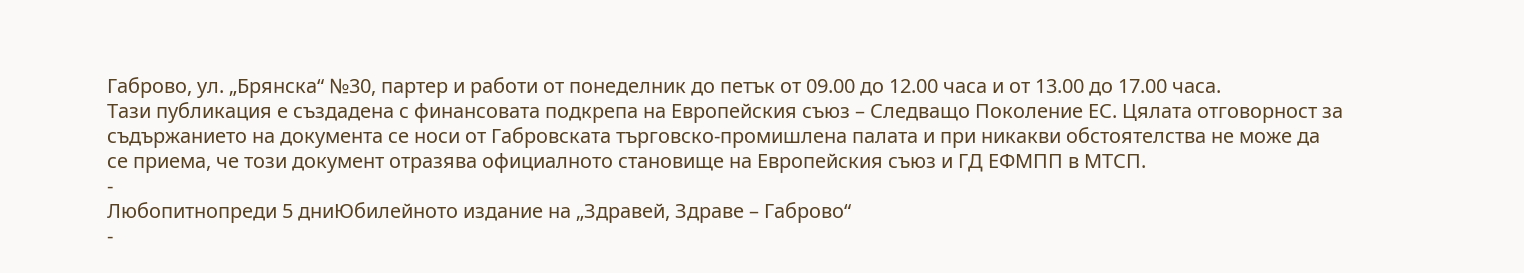Габрово, ул. „Брянска“ №30, партер и работи от понеделник до петък от 09.00 до 12.00 часа и от 13.00 до 17.00 часа.
Тази публикация е създадена с финансовата подкрепа на Европейския съюз – Следващо Поколение ЕС. Цялата отговорност за съдържанието на документа се носи от Габровската търговско-промишлена палата и при никакви обстоятелства не може да се приема, че този документ отразява официалното становище на Европейския съюз и ГД ЕФМПП в МТСП.
-
Любопитнопреди 5 дниЮбилейното издание на „Здравей, Здраве – Габрово“
-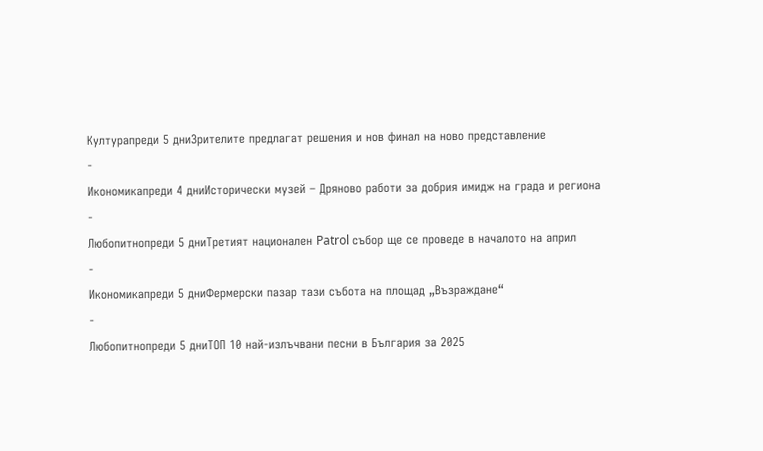Културапреди 5 дниЗрителите предлагат решения и нов финал на ново представление
-
Икономикапреди 4 дниИсторически музей – Дряново работи за добрия имидж на града и региона
-
Любопитнопреди 5 дниТретият национален Patrol събор ще се проведе в началото на април
-
Икономикапреди 5 дниФермерски пазар тази събота на площад „Възраждане“
-
Любопитнопреди 5 дниТОП 10 най-излъчвани песни в България за 2025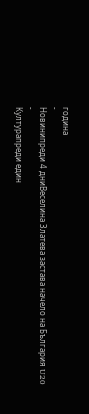година
-
Новинипреди 4 дниВеселина Златева застава начело на България U20
-
Културапреди един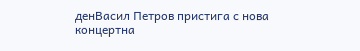денВасил Петров пристига с нова концертна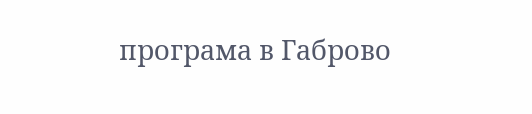програма в Габрово